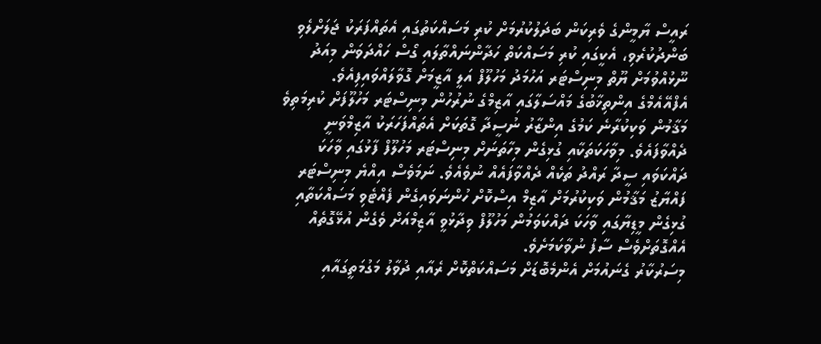ރައީސް ޔާމީންގެ ވެރިކަން ބަދަލުކުރުމަށް ކުރި މަސައްކަތުގައި އެތައްފަރަކު ޖަލަށްލެވި ބަންދުކުރެވި، އެކީގައި ކުރި މަސައްކަތް ހަދާންނައްތާލައި ގޯސް ހައްދަވަން މިއަދު ނޫޅުއްވުމަށް ޔޫތް މިނިސްޓަރ އަހުމަދު މަހުލޫފް އަލީ އާޒީމަށް ގޮވާލައްވައިފިއެވެ.
އެފްއޭއެމްގެ އިންތިޚާބުގެ މައްސަލާގައި އާޒިމްގެ ނުރުހުން މިނިސްޓަރ މަހުލޫފަށް ކުރިމަތިވެ މަޤާމުން ވަކިކުރާނެ ކަމުގެ އިންޒާރު ނުސީދާ ގޮތަކަށް އެތައްފަހަރަކު އާޒިމްވަނީ ދެއްވާފައެވެ. މިވާހަކަތަކާއި ގުޅިގެން މިހާތަނަށް މިނިސްޓަރ މަހުލޫފް ފާޅުގައި ވާހަކަ ދައްކަވައި ސީދާ ރައްދު ތަކެއް ދެއްވާފައެއް ނުވެއެވެ. ނަމަވެސް އިއްޔެ މިނިސްޓަރ ފައްޔާޒު މަޤާމުން ވަކިކުރުމަށް އާޒިމް އިސްކޮށް ހުންނަވައިގެން ފެއްޓެވި މަސައްކަތާއި ގުޅިގެން މީޑިޔާގައި ވާހަކަ ދައްކަވަމުން މަހުލޫފް ވިދާޅުވީ އާޒިމްއަށް ވެގެން އުޅޭގޮތެއް އެއްގޮތަށްވެސް ސާފު ނުވާކަމަށެވެ.
މިސަރުކާރު ގެނައުމަށް އެންމެބޮޑަށް މަސައްކަތްކޮށް ރެއާއި ދުވާލު މަގުމަތީގައާއި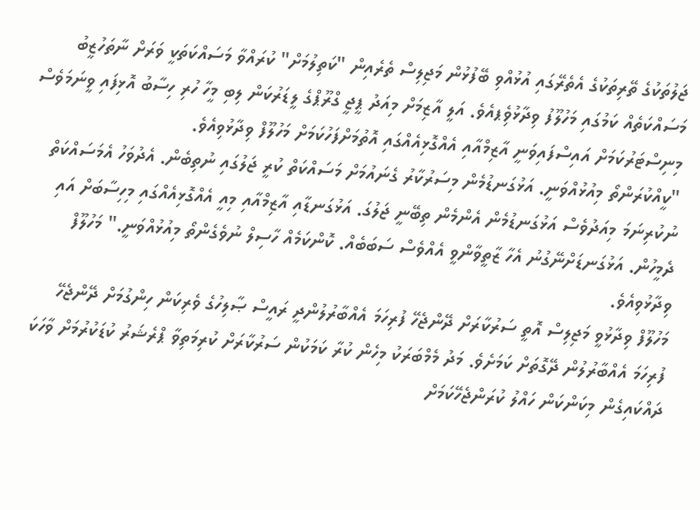ޖަލުތަކުގެ ތޭރިތަކުގެ އެތެރޭގައި އުޅުއްވި ބޭފުޅުން މަޖިލިސް ތެރެއިން "ކަތިލުމަށް" ކުރައްވާ މަސައްކަތަކީ ވަރަށް ނާތަހުޒީބު މަސައްކަތެއް ކަމުގައި މަހުލޫފު ވިދާޅުވިެޕއެވެ. އަލީ އާޒިމަށް މިއަދު ޕީޖީ ގްރޫޕްގެ ލީޑަރުކަން ލިބި މީހާ ހުރި ހިސާބު އޮޅިފައި ވީނަމަވެސް މިނިސްޓަރުކަމަށް އައިސްފައިވަނީ އާޒިމްއާއި އެއްގޮޅިއެއްގައި އޮތުމަށްފަހުކަމަށް މަހުލޫފް ވިދާޅުވިއެވެ.
"ކީއްކުރަންތޯ މިއުޅުއްވަނީ. އަޅުގަނޑުމެން މިސަރުކާރު ގެނައުމަށް މަސައްކަތް ކުރީ ޖަލުގައި ނުތިބެން. އެދުވަހު އެމަސައްކަތް ނުކުރިނަމަ މިއަދުވެސް އަޅުގަނޑުމެން އެންމެން ތިބޭނީ ޖަލުގަ. އަޅުގަނޑާއި އާޒިމްއާއި މިއީ އެއްގޮޅިއެއްގައި މިހިސާބަށް އައި ދެމީހުން. އަޅުގަނޑަށްނޭގުނު އެހާ ޒާތީވާންވީ އެއްވެސް ސަބަބެއް. ކޮންކަމެއް ހާސިލް ނުވެގެންތޯ މިއުޅުއްވަނީ." މަހުލޫފް ވިދާޅުވިއެވެ.
މަހުލޫފް ވިދާޅުވީ މަޖިލިސް އޮތީ ސަރުކާރަށް ދޭންޖެހޭ ފުރިހަމަ އެއްބާރުލުންދީ ރައީސް ޞާލިހުގެ ވެރިކަން ހިންގުމަށް ދޭންޖެހޭ ފުރިހަމަ އެއްބާރުލުން ދޭގޮތަށް ކަމަށެވެ. މަދު މެމްބަރަކު މިހެން ކުރާ ކަމަކުން ސަރުކާރަށް ކުރިމަތިވާ ޕްރެޝަރު ކުޑަކުރުމަށް ވާހަކަ ދައްކައިގެން މިކަންކަން ހައްލު ކުރަންޖެހޭކަމަށް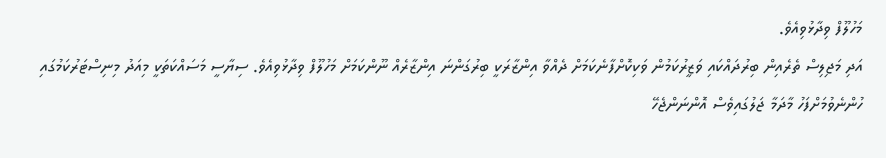މަހުލޫފް ވިދާޅުވިއެވެ.
އަދި މަޖިލިސް ތެރެއިން ބިރުދައްކައި ވަޒީރުކަމުން ވަކިކޮށްފާނެކަމަށް ދެއްވާ އިންޒާރަކީ ބިރުގަންނަ އިންޒާރެއް ނޫންކަމަށް މަހުލޫފް ވިދާޅުވިއެވެ. ސިޔާސީ މަސައްކަތަކީ މިއަދު މިނިސްޓަރުކަމުގައި ހުންނެވުމަށްފަހު މާދަމާ ޖަލުގައިވެސް އޮންނަންޖެހޭ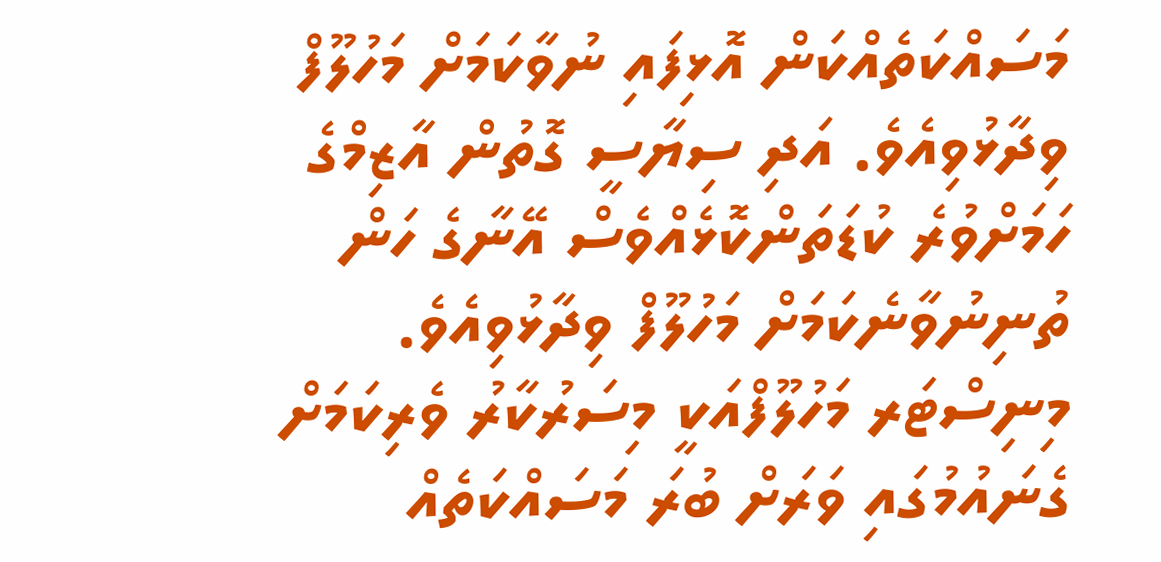މަސައްކަތެއްކަން އޮޅިފައި ނުވާކަމަށް މަހުލޫފް ވިދާޅުވިއެވެ. އަދި ސިޔާސީ ގޮތުން އާޒިމްގެ ހަމަށްވުރެ ކުޑަތަންކޮޅެއްވެސް އޭނާގެ ހަން ތުނިނުވާނެކަމަށް މަހުލޫފް ވިދާޅުވިއެވެ.
މިނިސްޓަރ މަހުލޫފްއަކީ މިސަރުކާރު ވެރިކަމަށް ގެނައުމުގައި ވަރަށް ބުރަ މަސައްކަތެއް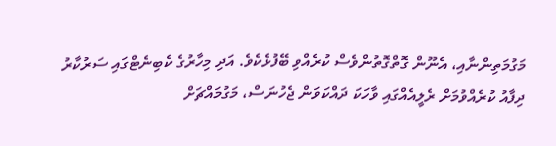މަގުމަތިންނާއި، އެނޫން ގޮތްގޮތުންވެސް ކުރެއްވި ބޭފުޅެކެވެ. އަދި މިހާރުގެ ކެބިނެޓްގައި ސަރުކާރު ދިފާއު ކުރެއްވުމަށް ރެލީއެއްގައި ވާހަކަ ދައްކަވަން ޖެހުނަސް، މަގުމައްޗަށް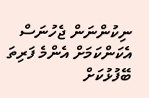ނިކުންނަން ޖެހުނަސް އެކަންކަމަށް އެންމެ ފަރިތަ ބޭފުޅުކަށް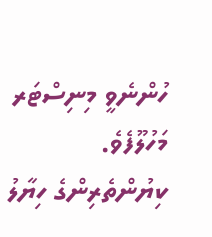ހުންނެވީ މިނިސްޓަރ މަހުލޫފެވެ.
ކިޔުންތެރިންގެ ހިޔާލު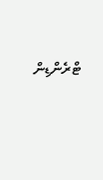ޓްރެންޑިން